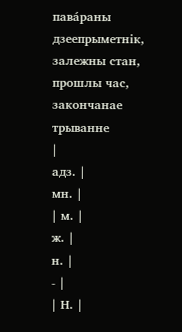пава́раны
дзеепрыметнік, залежны стан, прошлы час, закончанае трыванне
|
адз. |
мн. |
| м. |
ж. |
н. |
- |
| Н. |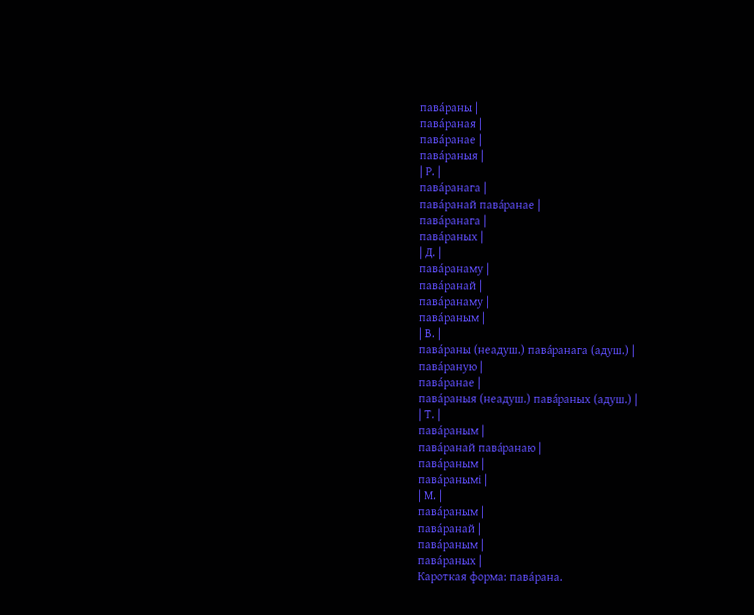пава́раны |
пава́раная |
пава́ранае |
пава́раныя |
| Р. |
пава́ранага |
пава́ранай пава́ранае |
пава́ранага |
пава́раных |
| Д. |
пава́ранаму |
пава́ранай |
пава́ранаму |
пава́раным |
| В. |
пава́раны (неадуш.) пава́ранага (адуш.) |
пава́раную |
пава́ранае |
пава́раныя (неадуш.) пава́раных (адуш.) |
| Т. |
пава́раным |
пава́ранай пава́ранаю |
пава́раным |
пава́ранымі |
| М. |
пава́раным |
пава́ранай |
пава́раным |
пава́раных |
Кароткая форма: пава́рана.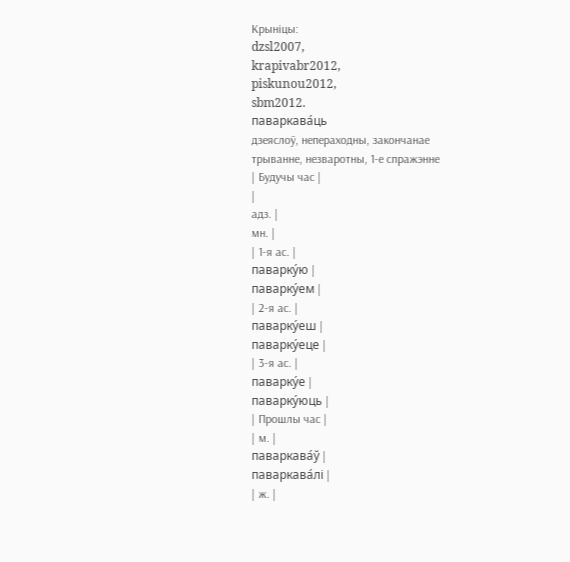Крыніцы:
dzsl2007,
krapivabr2012,
piskunou2012,
sbm2012.
паваркава́ць
дзеяслоў, непераходны, закончанае трыванне, незваротны, 1-е спражэнне
| Будучы час |
|
адз. |
мн. |
| 1-я ас. |
паварку́ю |
паварку́ем |
| 2-я ас. |
паварку́еш |
паварку́еце |
| 3-я ас. |
паварку́е |
паварку́юць |
| Прошлы час |
| м. |
паваркава́ў |
паваркава́лі |
| ж. |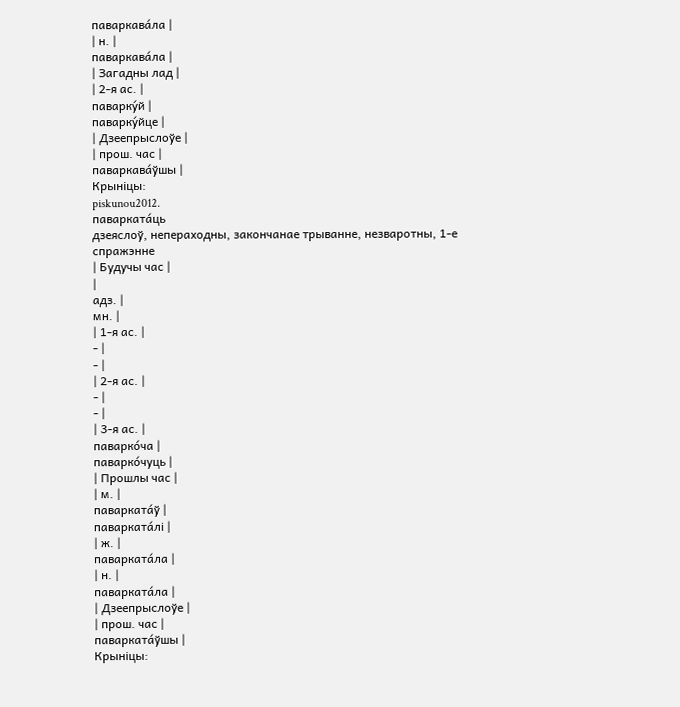паваркава́ла |
| н. |
паваркава́ла |
| Загадны лад |
| 2-я ас. |
паварку́й |
паварку́йце |
| Дзеепрыслоўе |
| прош. час |
паваркава́ўшы |
Крыніцы:
piskunou2012.
паварката́ць
дзеяслоў, непераходны, закончанае трыванне, незваротны, 1-е спражэнне
| Будучы час |
|
адз. |
мн. |
| 1-я ас. |
- |
- |
| 2-я ас. |
- |
- |
| 3-я ас. |
паварко́ча |
паварко́чуць |
| Прошлы час |
| м. |
паварката́ў |
паварката́лі |
| ж. |
паварката́ла |
| н. |
паварката́ла |
| Дзеепрыслоўе |
| прош. час |
паварката́ўшы |
Крыніцы: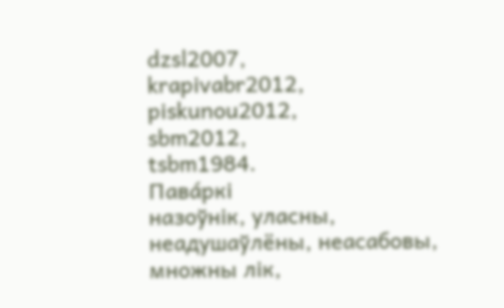dzsl2007,
krapivabr2012,
piskunou2012,
sbm2012,
tsbm1984.
Пава́ркі
назоўнік, уласны, неадушаўлёны, неасабовы, множны лік,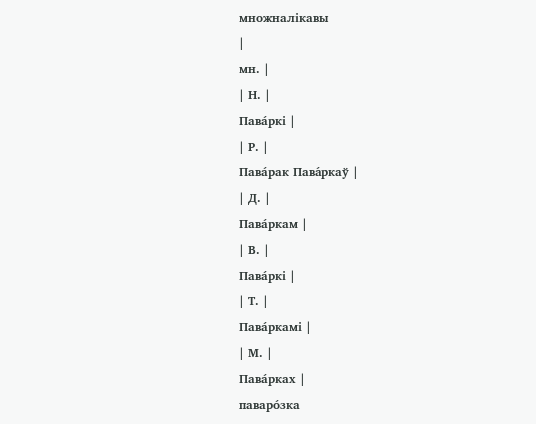множналікавы
|
мн. |
| Н. |
Пава́ркі |
| Р. |
Пава́рак Пава́ркаў |
| Д. |
Пава́ркам |
| В. |
Пава́ркі |
| Т. |
Пава́ркамі |
| М. |
Пава́рках |
паваро́зка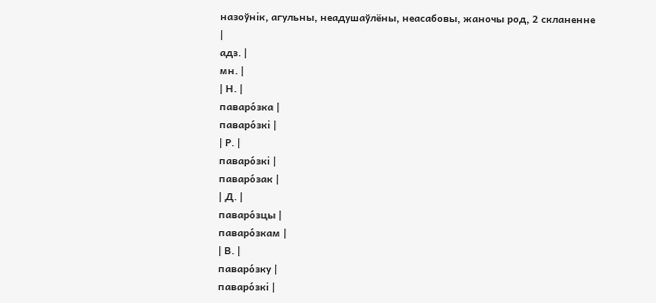назоўнік, агульны, неадушаўлёны, неасабовы, жаночы род, 2 скланенне
|
адз. |
мн. |
| Н. |
паваро́зка |
паваро́зкі |
| Р. |
паваро́зкі |
паваро́зак |
| Д. |
паваро́зцы |
паваро́зкам |
| В. |
паваро́зку |
паваро́зкі |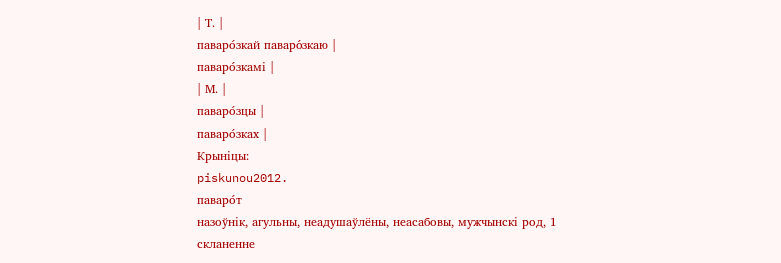| Т. |
паваро́зкай паваро́зкаю |
паваро́зкамі |
| М. |
паваро́зцы |
паваро́зках |
Крыніцы:
piskunou2012.
паваро́т
назоўнік, агульны, неадушаўлёны, неасабовы, мужчынскі род, 1 скланенне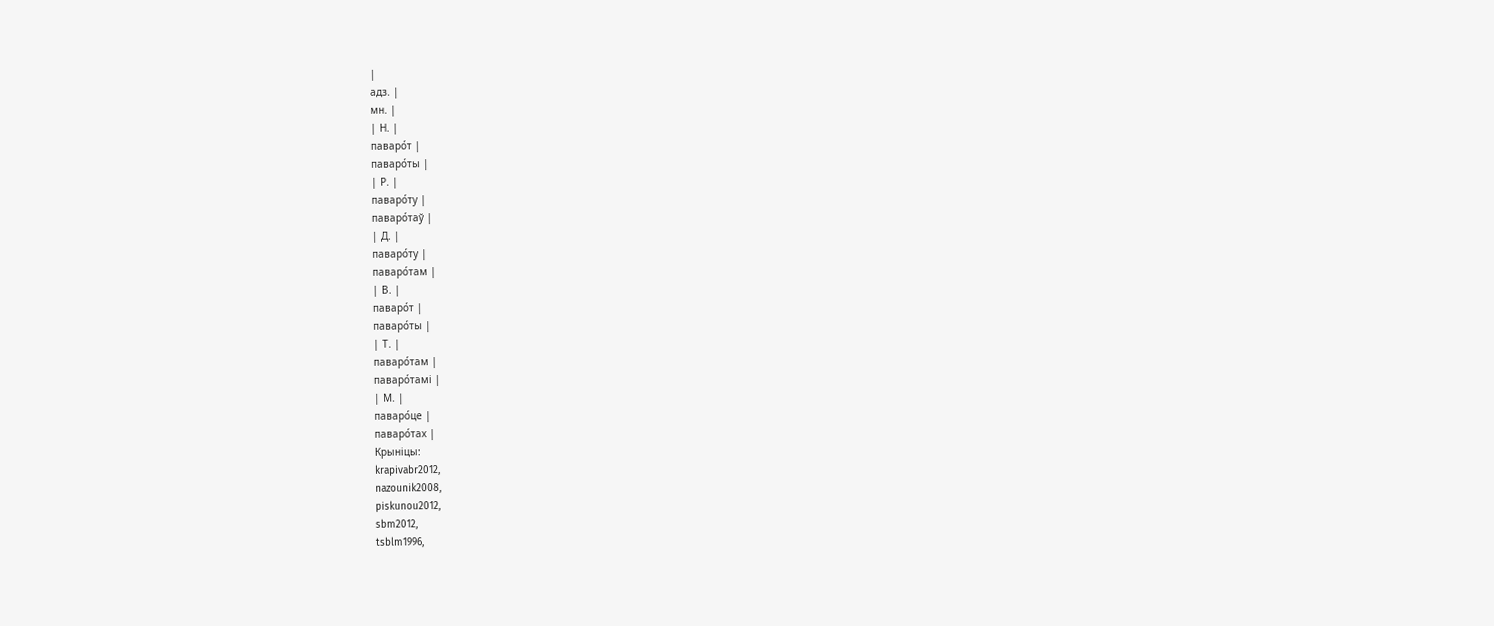|
адз. |
мн. |
| Н. |
паваро́т |
паваро́ты |
| Р. |
паваро́ту |
паваро́таў |
| Д. |
паваро́ту |
паваро́там |
| В. |
паваро́т |
паваро́ты |
| Т. |
паваро́там |
паваро́тамі |
| М. |
паваро́це |
паваро́тах |
Крыніцы:
krapivabr2012,
nazounik2008,
piskunou2012,
sbm2012,
tsblm1996,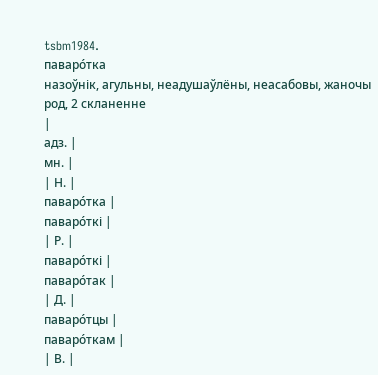tsbm1984.
паваро́тка
назоўнік, агульны, неадушаўлёны, неасабовы, жаночы род, 2 скланенне
|
адз. |
мн. |
| Н. |
паваро́тка |
паваро́ткі |
| Р. |
паваро́ткі |
паваро́так |
| Д. |
паваро́тцы |
паваро́ткам |
| В. |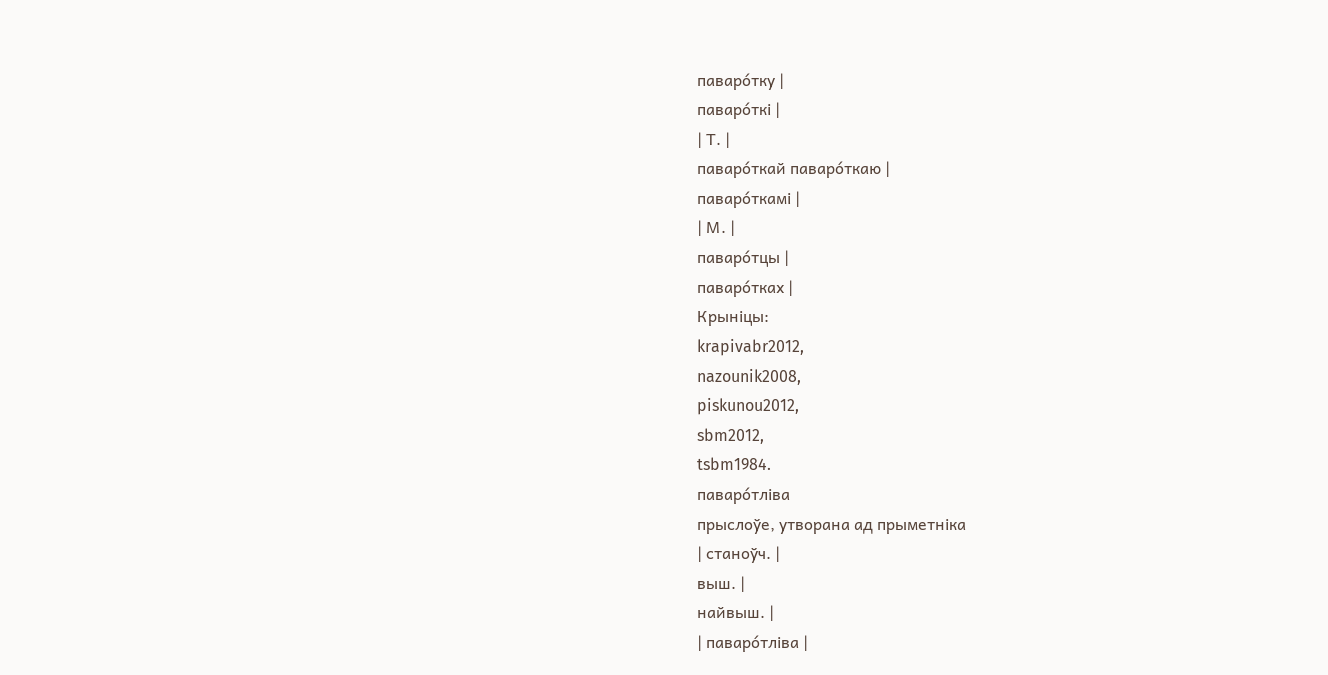паваро́тку |
паваро́ткі |
| Т. |
паваро́ткай паваро́ткаю |
паваро́ткамі |
| М. |
паваро́тцы |
паваро́тках |
Крыніцы:
krapivabr2012,
nazounik2008,
piskunou2012,
sbm2012,
tsbm1984.
паваро́тліва
прыслоўе, утворана ад прыметніка
| станоўч. |
выш. |
найвыш. |
| паваро́тліва |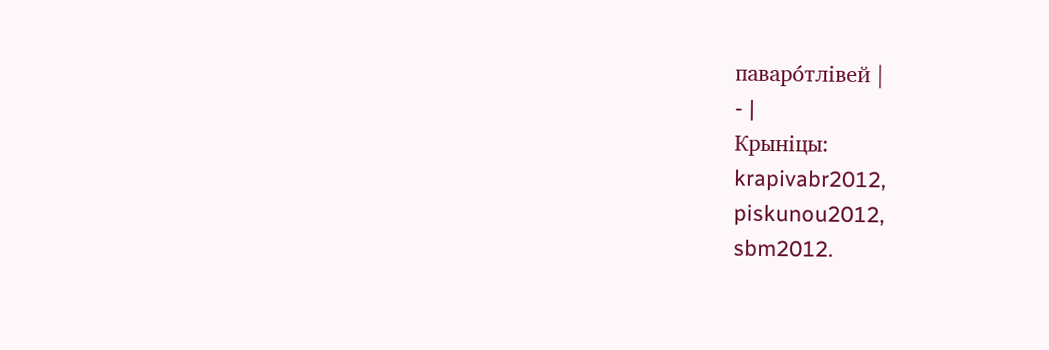паваро́тлівей |
- |
Крыніцы:
krapivabr2012,
piskunou2012,
sbm2012.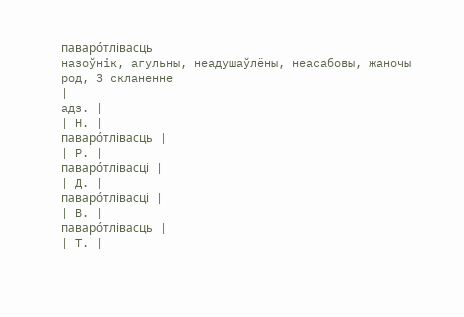паваро́тлівасць
назоўнік, агульны, неадушаўлёны, неасабовы, жаночы род, 3 скланенне
|
адз. |
| Н. |
паваро́тлівасць |
| Р. |
паваро́тлівасці |
| Д. |
паваро́тлівасці |
| В. |
паваро́тлівасць |
| Т. |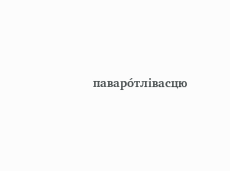паваро́тлівасцю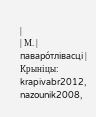|
| М. |
паваро́тлівасці |
Крыніцы:
krapivabr2012,
nazounik2008,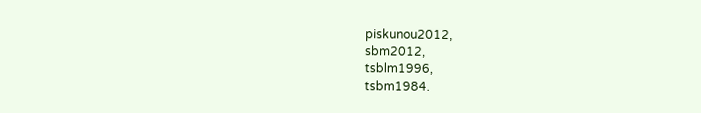piskunou2012,
sbm2012,
tsblm1996,
tsbm1984.